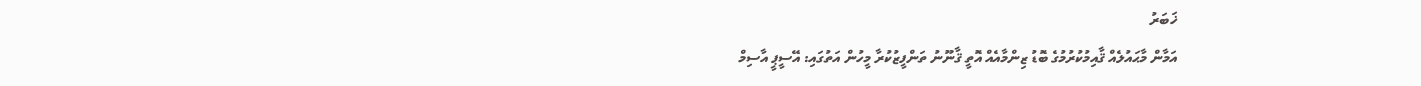ޚަބަރު
އަމާން މާޙައުލެއް ޤާއިމުކުރުމުގެ ބޮޑު ޒިންމާއެއް އޮތީ ޤާނޫނު ތަންފީޒުކުރާ މީހުން އަތުގައި: އޭސީޕީ އާސިމް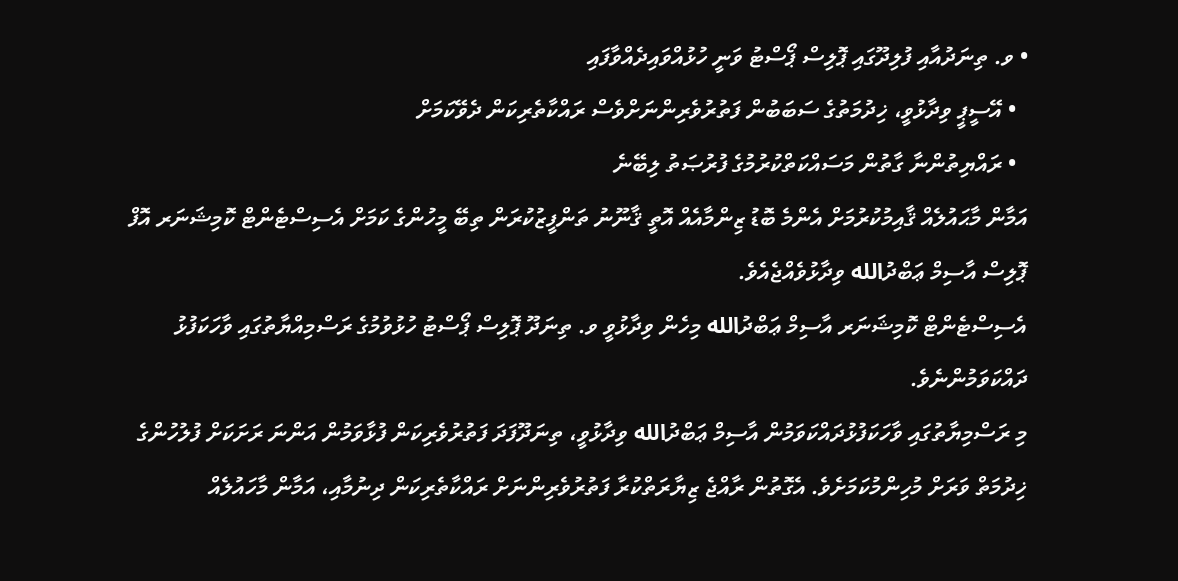• ވ. ތިނަދުއާއި ފުލިދޫގައި ޕޮލިސް ޕޯސްޓު ވަނީ ހުޅުއްވައިދެއްވާފައި
  • އޭސީޕީ ވިދާޅުވީ، ޚިދުމަތުގެ ސަބަބުން ފަތުރުވެރިންނަށްވެސް ރައްކާތެރިކަން ދެވޭކަމަށް
  • ރައްޔިތުންނާ ގާތުން މަސައްކަތްކުރުމުގެ ފުރުޞަތު ލިބޭނެ
އަމާން މާޙައުލެއް ޤާއިމުކުރުމަށް އެންމެ ބޮޑު ޒިންމާއެއް އޮތީ ޤާނޫނު ތަންފީޒުކުރަން ތިބޭ މީހުންގެ ކަމަށް އެސިސްޓެންޓް ކޮމިޝަނަރ އޮފް ޕޮލިސް އާސިމް ޢަބްދުالله ވިދާޅުވެއްޖެއެވެ.
އެސިސްޓެންޓް ކޮމިޝަނަރ އާސިމް ޢަބްދުالله މިހެން ވިދާޅުވީ ވ. ތިނަދޫ ޕޮލިސް ޕޯސްޓު ހުޅުވުމުގެ ރަސްމިއްޔާތުގައި ވާހަކަފުޅު ދައްކަވަމުންނެވެ.
މި ރަސްމިޔާތުގައި ވާހަކަފުޅުދައްކަވަމުން އާސިމް ޢަބްދުالله ވިދާޅުވީ، ތިނަދޫފަދަ ފަތުރުވެރިކަން ފުޅާވަމުން އަންނަ ރަށަކަށް ފުލުހުންގެ ޚިދުމަތް ވަރަށް މުހިންމުކަމަށެވެ. އެގޮތުން ރާއްޖެ ޒިޔާރަތްކުރާ ފަތުރުވެރިންނަށް ރައްކާތެރިކަން ދިނުމާއި، އަމާން މާހައުލެއް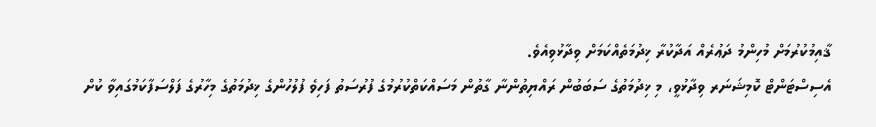ޤާއިމުކުރުމަށް މުހިންމު ދަޢުރެއް އަދާކުރާ ޚިދުމަތެއްކަމަށް ވިދާޅުވިއެވެ.
އެސިސްޓަންޓް ކޮމިޝަނަރ ވިދާޅުވީ، މި ޚިދުމަތުގެ ސަބަބުން ރައްޔިތުންނާ ގާތުން މަސައްކަތްކުރުމުގެ ފުރުސަތު ފަހިވެ ފުލުހުންގެ ޚިދުމަތުގެ މިހާރުގެ ފަލްސަފާކަމުގައިވާ ކުށް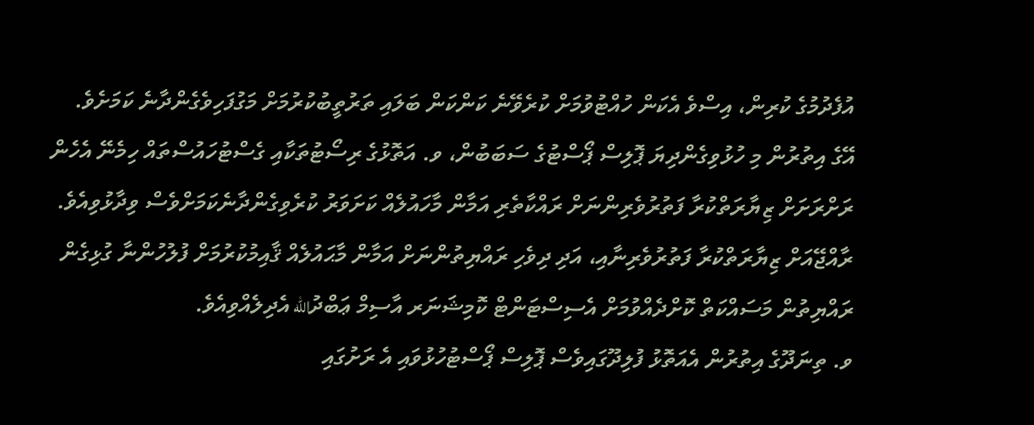އުފެދުމުގެ ކުރިން، އިސްވެ އެކަން ހުއްޓުވުމަށް ކުރެވޭނެ ކަންކަން ބަލައި ތަރުތީބުކުރުމަށް މަގުފަހިވެގެންދާނެ ކަމަށެވެ.
އޭގެ އިތުރުން މި ހުޅުވިގެންދިޔަ ޕޮލިސް ޕޯސްޓުގެ ސަބަބުން، ވ. އަތޮޅުގެ ރިސޯޓުތަކާއި ގެސްޓުހައުސްތައް ހިމެނޭ އެހެން ރަށްރަށަށް ޒިޔާރަތްކުރާ ފަތުރުވެރިންނަށް ރައްކާތެރި އަމާން މާހައުލެއް ކަށަވަރު ކުރެވިގެންދާނެކަމަށްވެސް ވިދާޅުވިއެވެ.
ރާއްޖޭއަށް ޒިޔާރަތްކުރާ ފަތުރުވެރިނާއި، އަދި ދިވެހި ރައްޔިތުންނަށް އަމާން މާޙައުލެއް ޤާއިމުކުރުމަށް ފުލުހުންނާ ގުޅިގެން ރައްޔިތުން މަސައްކަތް ކޮށްދެއްވުމަށް އެސިސްޓަންޓް ކޮމިޝަނަރ އާސިމް ޢަބްދުالله އެދިލެއްވިއެވެ.
ވ. ތިނަދޫގެ އިތުރުން އެއަތޮޅު ފުލިދޫގައިވެސް ޕޮލިސް ޕޯސްޓުހުޅުވައި އެ ރަށުގައި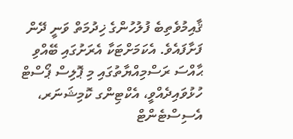ޤާއިމުވެތިބެ ފުލުހުންގެ ޚިދުމަތް ވަނީ ދޭން ފަށާފައެވެ. އެކަމަށްޓަކާ އެރަށުގައި ބޭއްވި ޙާއްސަ ރަސްމިއްޔާތުގައި މި ޕޮލިސް ޕޯސްޓް ހުޅުވައިދެއްވީ، އެކްޓިންގ ކޮމިޝަނަރ، އެސިސްޓެންޓް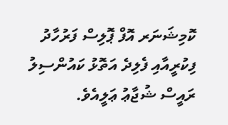ކޮމިޝަނަރ އޮފް ޕޮލިސް ފަރުހާދު ފިކުރީއާއި ފެލިދެ އަތޮޅު ކައުންސިލު ރައީސް ޝުޖާޢު ޢަލީއެވެ.